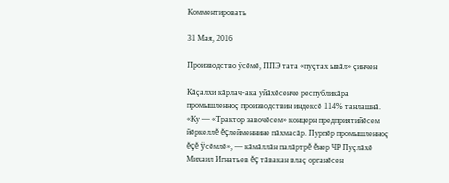Комментировать

31 Мая, 2016

Производство ÿсĕмĕ, ППЭ тата «пуçтах ывăл» çинчен

Кăçалхи кăрлач-ака уйăхĕсенче республикăра промышленноç производствин индексĕ 114% танлашнă. «Ку — «Трактор завочĕсем» концерн предприятийĕсем йĕркеллĕ ĕçлейменнине пăхмасăр. Пурпĕр промышленноç ĕçĕ ÿсĕмлĕ», — кăмăллăн палăртрĕ ĕнер ЧР Пуçлăхĕ Михаил Игнатьев ĕç тăвакан влаç органĕсен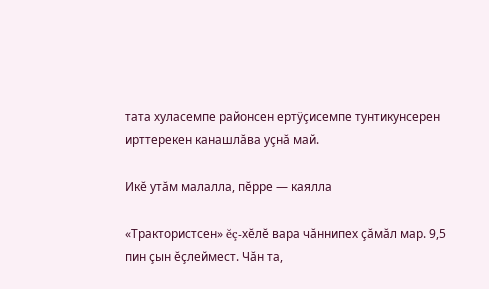тата хуласемпе районсен ертÿçисемпе тунтикунсерен ирттерекен канашлăва уçнă май.

Икĕ утăм малалла, пĕрре — каялла

«Трактористсен» ĕç-хĕлĕ вара чăннипех çăмăл мар. 9,5 пин çын ĕçлеймест. Чăн та,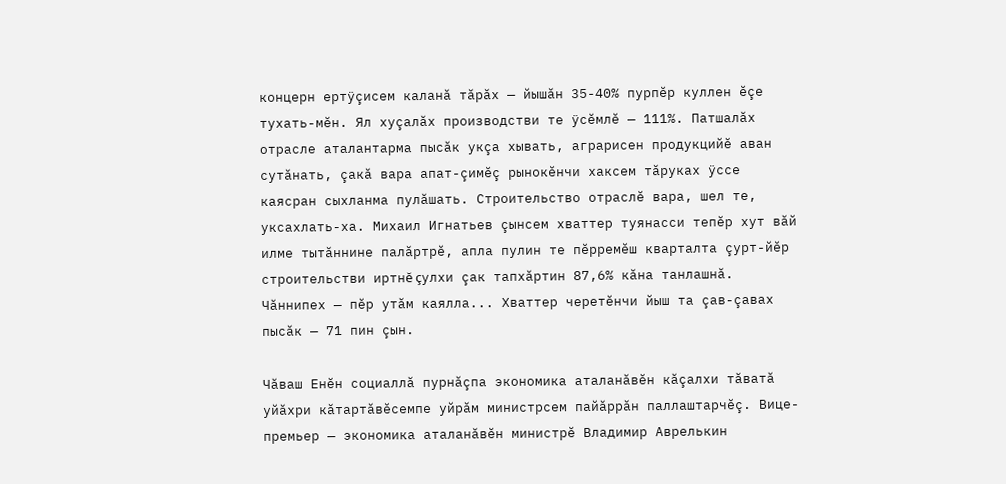концерн ертÿçисем каланă тăрăх — йышăн 35-40% пурпĕр куллен ĕçе тухать-мĕн. Ял хуçалăх производстви те ÿсĕмлĕ — 111%. Патшалăх отрасле аталантарма пысăк укçа хывать, аграрисен продукцийĕ аван сутăнать, çакă вара апат-çимĕç рынокĕнчи хаксем тăруках ÿссе каясран сыхланма пулăшать. Строительство отраслĕ вара, шел те, уксахлать-ха. Михаил Игнатьев çынсем хваттер туянасси тепĕр хут вăй илме тытăннине палăртрĕ, апла пулин те пĕрремĕш кварталта çурт-йĕр строительстви иртнĕ çулхи çак тапхăртин 87,6% кăна танлашнă. Чăннипех — пĕр утăм каялла... Хваттер черетĕнчи йыш та çав-çавах пысăк — 71 пин çын.

Чăваш Енĕн социаллă пурнăçпа экономика аталанăвĕн кăçалхи тăватă уйăхри кăтартăвĕсемпе уйрăм министрсем пайăррăн паллаштарчĕç. Вице-премьер — экономика аталанăвĕн министрĕ Владимир Аврелькин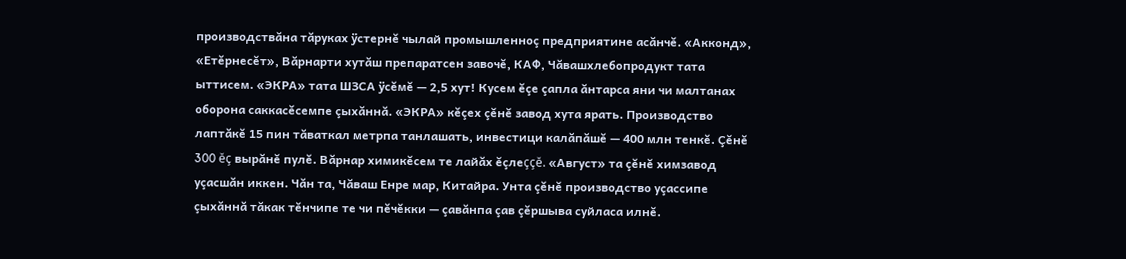производствăна тăруках ÿстернĕ чылай промышленноç предприятине асăнчĕ. «Акконд», «Етĕрнесĕт», Вăрнарти хутăш препаратсен завочĕ, КАФ, Чăвашхлебопродукт тата ыттисем. «ЭКРА» тата ШЗСА ÿсĕмĕ — 2,5 хут! Кусем ĕçе çапла ăнтарса яни чи малтанах оборона саккасĕсемпе çыхăннă. «ЭКРА» кĕçех çĕнĕ завод хута ярать. Производство лаптăкĕ 15 пин тăваткал метрпа танлашать, инвестици калăпăшĕ — 400 млн тенкĕ. Çĕнĕ 300 ĕç вырăнĕ пулĕ. Вăрнар химикĕсем те лайăх ĕçлеççĕ. «Август» та çĕнĕ химзавод уçасшăн иккен. Чăн та, Чăваш Енре мар, Китайра. Унта çĕнĕ производство уçассипе çыхăннă тăкак тĕнчипе те чи пĕчĕкки — çавăнпа çав çĕршыва суйласа илнĕ.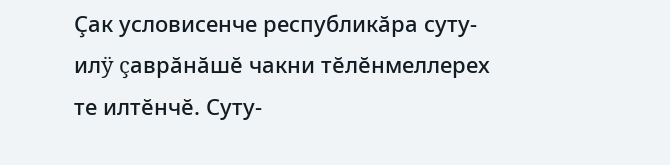Çак условисенче республикăра суту-илÿ çаврăнăшĕ чакни тĕлĕнмеллерех те илтĕнчĕ. Суту-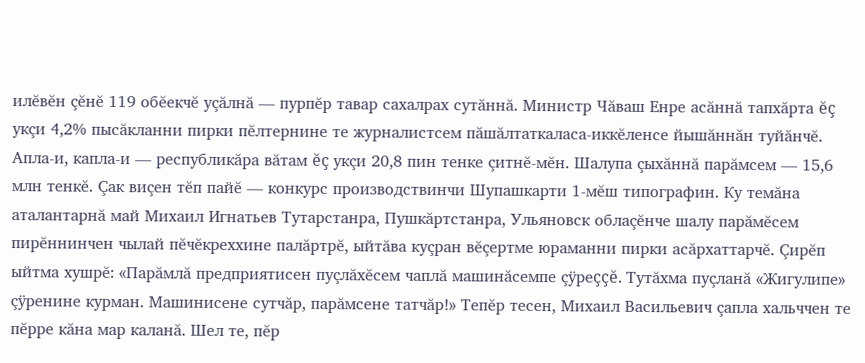илĕвĕн çĕнĕ 119 обĕекчĕ уçăлнă — пурпĕр тавар сахалрах сутăннă. Министр Чăваш Енре асăннă тапхăрта ĕç укçи 4,2% пысăкланни пирки пĕлтернине те журналистсем пăшăлтаткаласа-иккĕленсе йышăннăн туйăнчĕ. Апла-и, капла-и — республикăра вăтам ĕç укçи 20,8 пин тенке çитнĕ-мĕн. Шалупа çыхăннă парăмсем — 15,6 млн тенкĕ. Çак виçен тĕп пайĕ — конкурс производствинчи Шупашкарти 1-мĕш типографин. Ку темăна аталантарнă май Михаил Игнатьев Тутарстанра, Пушкăртстанра, Ульяновск облаçĕнче шалу парăмĕсем пирĕннинчен чылай пĕчĕкреххине палăртрĕ, ыйтăва куçран вĕçертме юраманни пирки асăрхаттарчĕ. Çирĕп ыйтма хушрĕ: «Парăмлă предприятисен пуçлăхĕсем чаплă машинăсемпе çÿреççĕ. Тутăхма пуçланă «Жигулипе» çÿренине курман. Машинисене сутчăр, парăмсене татчăр!» Тепĕр тесен, Михаил Васильевич çапла хальччен те пĕрре кăна мар каланă. Шел те, пĕр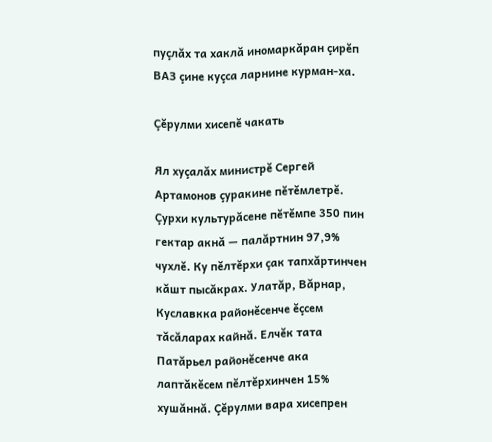пуçлăх та хаклă иномаркăран çирĕп ВАЗ çине куçса ларнине курман-ха.

Çĕрулми хисепĕ чакать

Ял хуçалăх министрĕ Сергей Артамонов çуракине пĕтĕмлетрĕ. Çурхи культурăсене пĕтĕмпе 350 пин гектар акнă — палăртнин 97,9% чухлĕ. Ку пĕлтĕрхи çак тапхăртинчен кăшт пысăкрах. Улатăр, Вăрнар, Куславкка районĕсенче ĕçсем тăсăларах кайнă. Елчĕк тата Патăрьел районĕсенче ака лаптăкĕсем пĕлтĕрхинчен 15% хушăннă. Çĕрулми вара хисепрен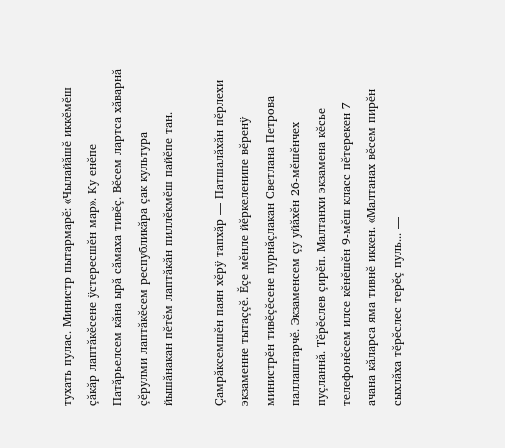тухать пулас. Министр пытармарĕ: «Чылайăшĕ иккĕмĕш çăкăр лаптăкĕсене ÿстересшĕн мар». Ку енĕпе Патăрьелсем кăна ырă сăмаха тивĕç. Вĕсем лартса хăварнă çĕрулми лаптăкĕсем республикăра çак культура йышăнакан пĕтĕм лаптăкăн пиллĕкмĕш пайĕпе тан.

Çамрăксемшĕн паян хĕрÿ тапхăр — Патшалăхăн пĕрлехи экзаменне тытаççĕ. Ĕçе мĕнле йĕркеленипе вĕренÿ министрĕн тивĕçĕсене пурнăçлакан Светлана Петрова паллаштарчĕ. Экзаменсем çу уйăхĕн 26-мĕшĕнчех пуçланнă. Тĕрĕслев çирĕп. Малтанхи экзамена кĕсье телефонĕсем илсе кĕнĕшĕн 9-мĕш класс пĕтерекен 7 ачана кăларса яма тивнĕ иккен. «Малтанах вĕсем пирĕн сыхлăха тĕрĕслес терĕç пуль... —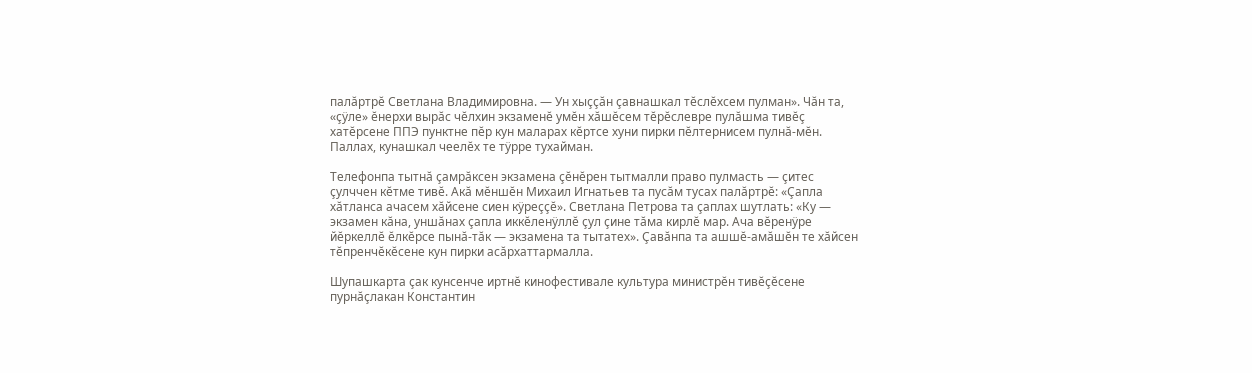палăртрĕ Светлана Владимировна. — Ун хыççăн çавнашкал тĕслĕхсем пулман». Чăн та, «çÿле» ĕнерхи вырăс чĕлхин экзаменĕ умĕн хăшĕсем тĕрĕслевре пулăшма тивĕç хатĕрсене ППЭ пунктне пĕр кун маларах кĕртсе хуни пирки пĕлтернисем пулнă-мĕн. Паллах, кунашкал чеелĕх те тÿрре тухайман.

Телефонпа тытнă çамрăксен экзамена çĕнĕрен тытмалли право пулмасть — çитес çулччен кĕтме тивĕ. Акă мĕншĕн Михаил Игнатьев та пусăм тусах палăртрĕ: «Çапла хăтланса ачасем хăйсене сиен кÿреççĕ». Светлана Петрова та çаплах шутлать: «Ку — экзамен кăна, уншăнах çапла иккĕленÿллĕ çул çине тăма кирлĕ мар. Ача вĕренÿре йĕркеллĕ ĕлкĕрсе пынă-тăк — экзамена та тытатех». Çавăнпа та ашшĕ-амăшĕн те хăйсен тĕпренчĕкĕсене кун пирки асăрхаттармалла.

Шупашкарта çак кунсенче иртнĕ кинофестивале культура министрĕн тивĕçĕсене пурнăçлакан Константин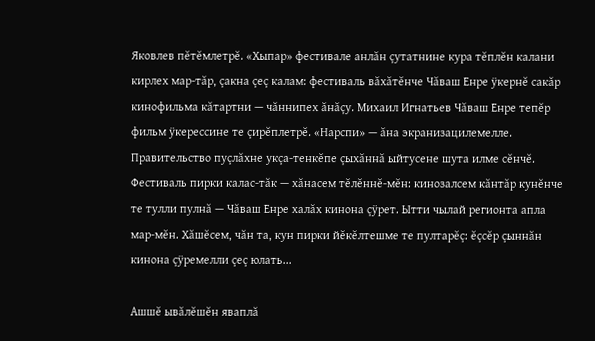Яковлев пĕтĕмлетрĕ. «Хыпар» фестивале анлăн çутатнине кура тĕплĕн калани кирлех мар-тăр, çакна çеç калам: фестиваль вăхăтĕнче Чăваш Енре ÿкернĕ сакăр кинофильма кăтартни — чăннипех ăнăçу. Михаил Игнатьев Чăваш Енре тепĕр фильм ÿкерессине те çирĕплетрĕ. «Нарспи» — ăна экранизацилемелле. Правительство пуçлăхне укçа-тенкĕпе çыхăннă ыйтусене шута илме сĕнчĕ. Фестиваль пирки калас-тăк — хăнасем тĕлĕннĕ-мĕн: кинозалсем кăнтăр кунĕнче те тулли пулнă — Чăваш Енре халăх кинона çÿрет. Ытти чылай регионта апла мар-мĕн. Хăшĕсем, чăн та, кун пирки йĕкĕлтешме те пултарĕç: ĕçсĕр çыннăн кинона çÿремелли çеç юлать...

Ашшĕ ывăлĕшĕн яваплă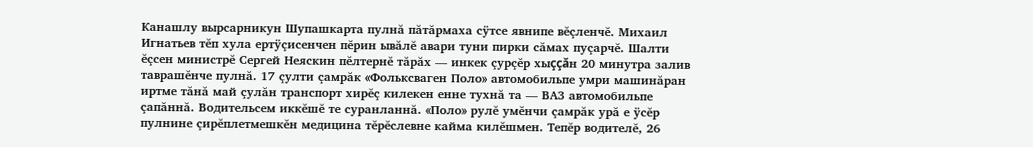Канашлу вырсарникун Шупашкарта пулнă пăтăрмаха сÿтсе явнипе вĕçленчĕ. Михаил Игнатьев тĕп хула ертÿçисенчен пĕрин ывăлĕ авари туни пирки сăмах пуçарчĕ. Шалти ĕçсен министрĕ Сергей Неяскин пĕлтернĕ тăрăх — инкек çурçĕр хыççăн 20 минутра залив таврашĕнче пулнă. 17 çулти çамрăк «Фольксваген Поло» автомобильпе умри машинăран иртме тăнă май çулăн транспорт хирĕç килекен енне тухнă та — ВАЗ автомобильпе çапăннă. Водительсем иккĕшĕ те суранланнă. «Поло» рулĕ умĕнчи çамрăк урă е ÿсĕр пулнине çирĕплетмешкĕн медицина тĕрĕслевне кайма килĕшмен. Тепĕр водителĕ, 26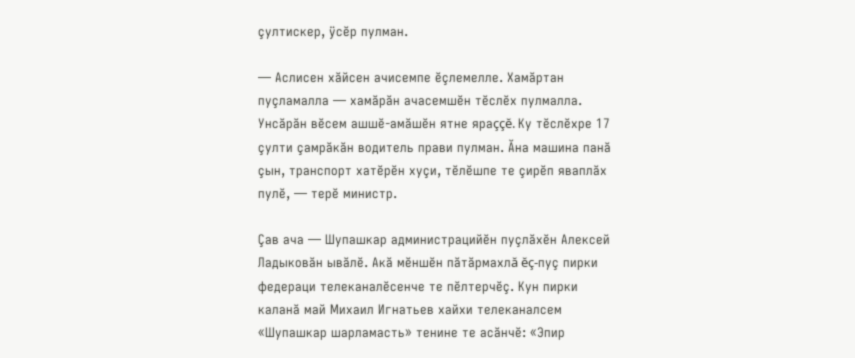çултискер, ÿсĕр пулман.

— Аслисен хăйсен ачисемпе ĕçлемелле. Хамăртан пуçламалла — хамăрăн ачасемшĕн тĕслĕх пулмалла. Унсăрăн вĕсем ашшĕ-амăшĕн ятне яраççĕ. Ку тĕслĕхре 17 çулти çамрăкăн водитель прави пулман. Ăна машина панă çын, транспорт хатĕрĕн хуçи, тĕлĕшпе те çирĕп яваплăх пулĕ, — терĕ министр.

Çав ача — Шупашкар администрацийĕн пуçлăхĕн Алексей Ладыковăн ывăлĕ. Акă мĕншĕн пăтăрмахлă ĕç-пуç пирки федераци телеканалĕсенче те пĕлтерчĕç. Кун пирки каланă май Михаил Игнатьев хайхи телеканалсем «Шупашкар шарламасть» тенине те асăнчĕ: «Эпир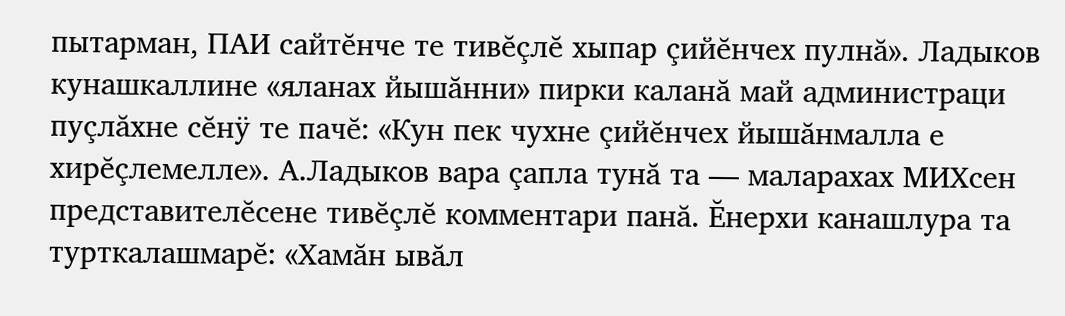пытарман, ПАИ сайтĕнче те тивĕçлĕ хыпар çийĕнчех пулнă». Ладыков кунашкаллине «яланах йышăнни» пирки каланă май администраци пуçлăхне сĕнÿ те пачĕ: «Кун пек чухне çийĕнчех йышăнмалла е хирĕçлемелле». А.Ладыков вара çапла тунă та — маларахах МИХсен представителĕсене тивĕçлĕ комментари панă. Ĕнерхи канашлура та турткалашмарĕ: «Хамăн ывăл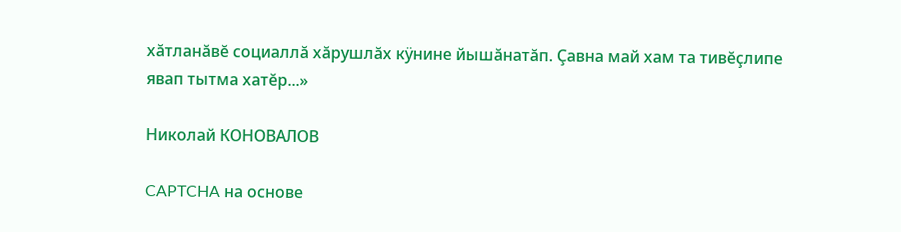хăтланăвĕ социаллă хăрушлăх кÿнине йышăнатăп. Çавна май хам та тивĕçлипе явап тытма хатĕр...»

Николай КОНОВАЛОВ

CAPTCHA на основе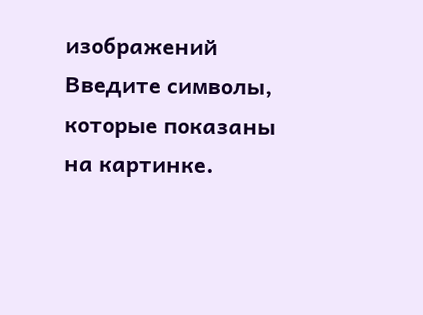изображений
Введите символы, которые показаны на картинке.